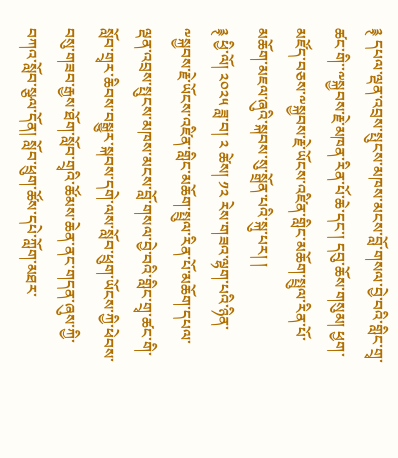࿑ དཔལ་ལྡན་འབྲས་སྤུངས་མཁས་མངས་བློ་གསལ་བྱེ་བའི་གླིང་གྲྭ་ཚང་གི་་༸སྐྱབས་རྗེ་མཁན་རིན་པོ་ཆེ་དང་། དབུ་ཆོས་གསུམ། ཕྱག་མཛོད་བཅས་༸སྐྱབས་རྗེ་ཡོངས་འཛིན་གླིང་མཆོག་སྤྲུལ་རིན་པོ་མཆོག་མཇལ་ཞུའི་སྐབས་སུ་སྒྲོན་པའི་སྐུ་པར། །
࿑ ཕྱི་ལོ། ༢༠༢༥ ཟླ་བ། ༢ ཚེས། ༡༢ རེས་གཟའ་ལྷག་པའི་ཉིན་༸སྐྱབས་རྗེ་ཡོངས་འཛིན་གླིང་མཆོག་སྤྲུལ་རིན་པོ་མཆོག་དཔལ་ལྡན་འབྲས་སྤུངས་མཁས་མངས་བློ་གསལ་བྱེ་བའི་གླིང་གྲྭ་ཚང་གི་སློབ་གྲྭར་ཆིབས་བསྒྱུར་སྐབས་དགེ་ལས་སློབ་ཕྲུག་ཡོངས་ཀྱི་ཕེབས་བསུ་གཟབ་རྒྱས་ཐོག་སློབ་གྲྭའི་ཚོམས་ཆེན་ནང་གདན་ཞུས་ཀྱི་བཀའ་སློབ་སྩལ་དོན། སློབ་ཕྲུག་ཚོས་དཔེ་ཀློག་མཐར་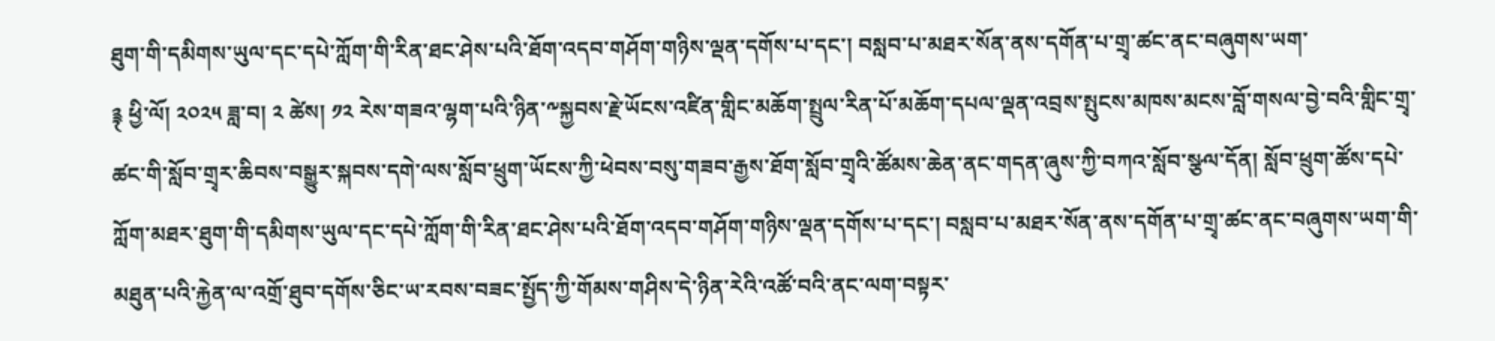ཐུག་གི་དམིགས་ཡུལ་དང་དཔེ་ཀློག་གི་རིན་ཐང་ཤེས་པའི་ཐོག་འདབ་གཤོག་གཉིས་ལྡན་དགོས་པ་དང་། བསླབ་པ་མཐར་སོན་ནས་དགོན་པ་གྲྭ་ཚང་ནང་བཞུགས་ཡག་
࿑ ཕྱི་ལོ། ༢༠༢༥ ཟླ་བ། ༢ ཚེས། ༡༢ རེས་གཟའ་ལྷག་པའི་ཉིན་༸སྐྱབས་རྗེ་ཡོངས་འཛིན་གླིང་མཆོག་སྤྲུལ་རིན་པོ་མཆོག་དཔལ་ལྡན་འབྲས་སྤུངས་མཁས་མངས་བློ་གསལ་བྱེ་བའི་གླིང་གྲྭ་ཚང་གི་སློབ་གྲྭར་ཆིབས་བསྒྱུར་སྐབས་དགེ་ལས་སློབ་ཕྲུག་ཡོངས་ཀྱི་ཕེབས་བསུ་གཟབ་རྒྱས་ཐོག་སློབ་གྲྭའི་ཚོམས་ཆེན་ནང་གདན་ཞུས་ཀྱི་བཀའ་སློབ་སྩལ་དོན། སློབ་ཕྲུག་ཚོས་དཔེ་ཀློག་མཐར་ཐུག་གི་དམིགས་ཡུལ་དང་དཔེ་ཀློག་གི་རིན་ཐང་ཤེས་པའི་ཐོག་འདབ་གཤོག་གཉིས་ལྡན་དགོས་པ་དང་། བསླབ་པ་མཐར་སོན་ནས་དགོན་པ་གྲྭ་ཚང་ནང་བཞུགས་ཡག་གི་མཐུན་པའི་རྐྱེན་ལ་འགྲོ་ཐུབ་དགོས་ཅིང་ཡ་རབས་བཟང་སྤྱོད་ཀྱི་གོམས་གཤིས་དེ་ཉིན་རེའི་འཚོ་བའི་ནང་ལག་བསྟར་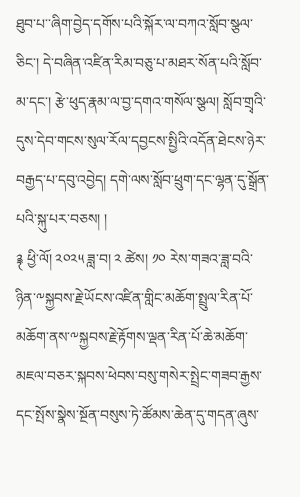ཐུབ་པ་་ཞིག་བྱེད་དགོས་པའི་སྐོར་ལ་བཀའ་སློབ་སྩལ་ཅིང་། དེ་བཞིན་འཛིན་རིམ་བཅུ་པ་མཐར་སོན་པའི་སློབ་མ་དང་། རྩེ་ཕུད་རྣམ་ལ་བྱ་དགའ་གསོལ་སྩལ། སློབ་གྲྭའི་དུས་དེབ་གངས་སུལ་རོལ་དབྱངས་སྤྱིའི་འདོན་ཐེངས་ཉེར་བརྒྱད་པ་དབུ་འབྱེད། དགེ་ལས་སློབ་ཕྲུག་དང་ལྷན་དུ་སྒྲོན་པའི་སྐུ་པར་བཅས། །
࿑ ཕྱི་ལོ། ༢༠༢༥ ཟླ་བ། ༢ ཚེས། ༡༠ རེས་གཟའ་ཟླ་བའི་ཉིན་༸སྐྱབས་རྗེ་ཡོངས་འཛིན་གླིང་མཆོག་སྤྲུལ་རིན་པོ་མཆོག་ནས་༸སྐྱབས་རྗེ་རྟོགས་ལྡན་རིན་པོ་ཆེ་མཆོག་མཇལ་བཅར་སྐབས་ཕེབས་བསུ་གསེར་སྤྲེང་གཟབ་རྒྱས་དང་སྤོས་སྣེས་སྔོན་བསུས་ཏེ་ཚོམས་ཆེན་དུ་གདན་ཞུས་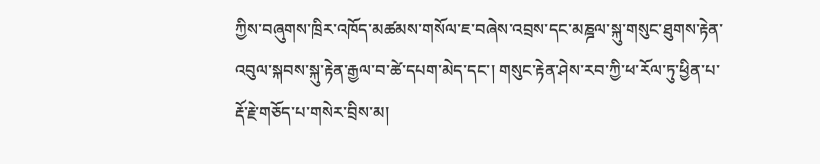ཀྱིས་བཞུགས་ཁྲིར་འཁོད་མཚམས་གསོལ་ཇ་བཞེས་འབྲས་དང་མཎྜལ་སྐུ་གསུང་ཐུགས་རྟེན་འབུལ་སྐབས་སྐུ་རྟེན་རྒྱལ་བ་ཚེ་དཔག་མེད་དང་། གསུང་རྟེན་ཤེས་རབ་ཀྱི་ཕ་རོལ་ཏུ་ཕྱིན་པ་རྡོ་རྗེ་གཅོད་པ་གསེར་བྲིས་མ།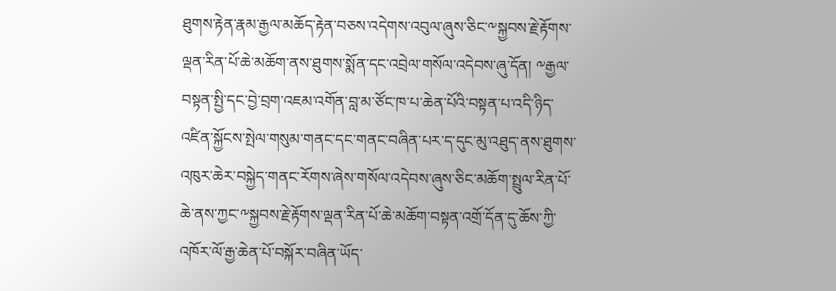ཐུགས་རྟེན་རྣམ་རྒྱལ་མཆོད་རྟེན་བཅས་འདེགས་འབུལ་ཞུས་ཅིང་༸སྐྱབས་རྗེ་རྟོགས་ལྡན་རིན་པོ་ཆེ་མཆོག་ནས་ཐུགས་སྨོན་དང་འབྲེལ་གསོལ་འདེབས་ཞུ་དོན། ༸རྒྱལ་བསྟན་སྤྱི་དང་བྱེ་བྲག་འཇམ་འགོན་བླ་མ་ཙོང་ཁ་པ་ཆེན་པོའི་བསྟན་པ་འདི་ཉིད་འཛིན་སྐྱོངས་སྤེལ་གསུམ་གནང་དང་གནང་བཞིན་པར་ད་དུང་མུ་འཐུད་ནས་ཐུགས་འཁུར་ཆེར་བསྐྱེད་གནང་རོགས་ཞེས་གསོལ་འདེབས་ཞུས་ཅིང་མཆོག་སྤྲུལ་རིན་པོ་ཆེ་ནས་ཀྱང་༸སྐྱབས་རྗེ་རྟོགས་ལྡན་རིན་པོ་ཆེ་མཆོག་བསྟན་འགྲོ་དོན་དུ་ཆོས་ཀྱི་འཁོར་ལོ་རྒྱ་ཆེན་པོ་བསྐོར་བཞིན་ཡོད་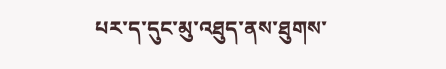པར་ད་དུང་མུ་འཐུད་ནས་ཐུགས་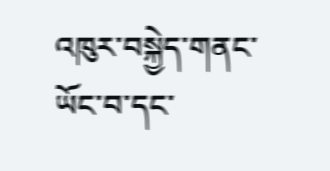འཁུར་བསྐྱེད་གནང་ཡོང་བ་དང་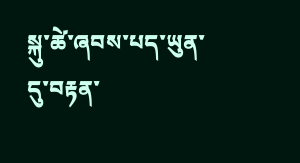སྐུ་ཚེ་ཞབས་པད་ཡུན་དུ་བརྟན་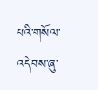པའི་གསོལ་འདེབས་ཞུ་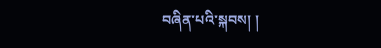བཞིན་པའི་སྐབས། །